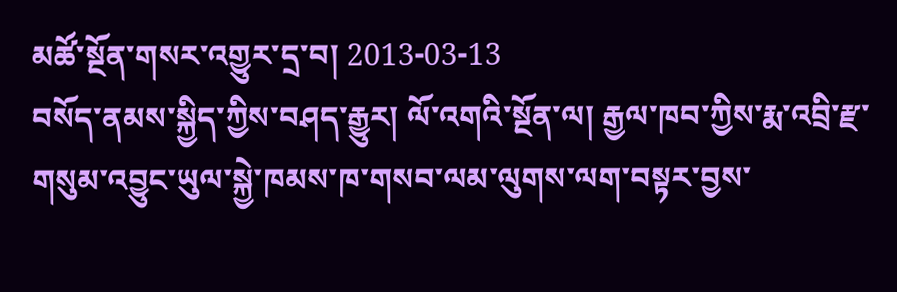མཚོ་སྔོན་གསར་འགྱུར་དྲ་བ། 2013-03-13
བསོད་ནམས་སྐྱིད་ཀྱིས་བཤད་རྒྱུར། ལོ་འགའི་སྔོན་ལ། རྒྱལ་ཁབ་ཀྱིས་རྨ་འབྲི་རྫ་གསུམ་འབྱུང་ཡུལ་སྐྱེ་ཁམས་ཁ་གསབ་ལམ་ལུགས་ལག་བསྟར་བྱས་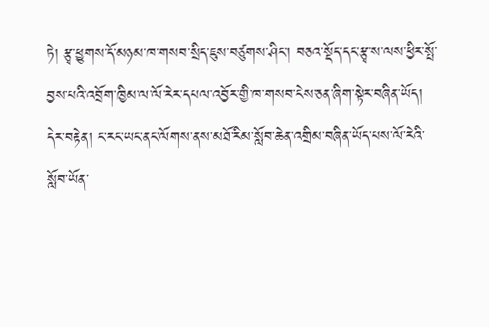ཏེ། རྩྭ་ཕྱུགས་དོ་མཉམ་ཁ་གསབ་སྲིད་ཇུས་བཙུགས་ཤིང་། བཅའ་སྡོད་དང་རྩྭ་ས་ལས་ཕྱིར་སྤོ་བྱས་པའི་འབྲོག་ཁྱིམ་ལ་ལོ་རེར་དཔལ་འབྱོར་གྱི་ཁ་གསབ་ངེས་ཅན་ཞིག་སྟེར་བཞིན་ཡོད། དེར་བརྟེན། ང་རང་ཡང་ནང་ལོགས་ནས་མཐོ་རིམ་སློབ་ཆེན་འགྲིམ་བཞིན་ཡོད་པས་ལོ་རེའི་སློབ་ཡོན་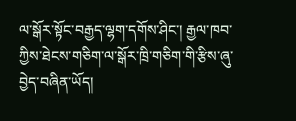ལ་སྒོར་སྟོང་བརྒྱད་ལྷག་དགོས་ཤིང་། རྒྱལ་ཁབ་ཀྱིས་ཐེངས་གཅིག་ལ་སྒོར་ཁྲི་གཅིག་གི་རྩིས་ཞུ་བྱེད་བཞིན་ཡོད།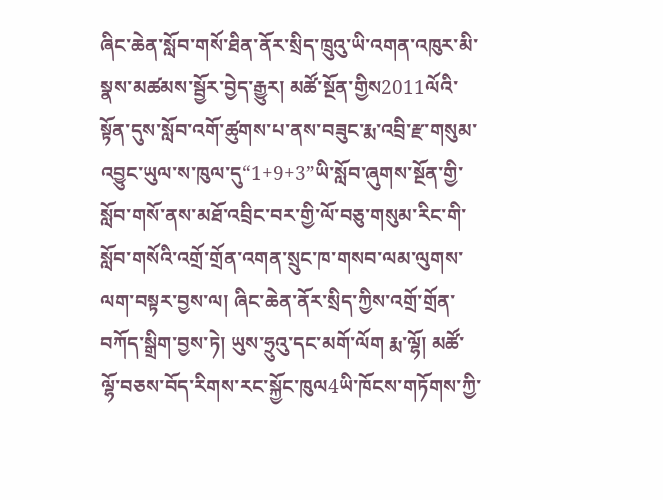ཞིང་ཆེན་སློབ་གསོ་ཐིན་ནོར་སྲིད་ཁྲུའུ་ཡི་འགན་འཁུར་མི་སྣས་མཚམས་སྦྱོར་བྱེད་རྒྱུར། མཚོ་སྔོན་གྱིས2011ལོའི་སྟོན་དུས་སློབ་འགོ་ཚུགས་པ་ནས་བཟུང་རྨ་འབྲི་རྫ་གསུམ་འབྱུང་ཡུལ་ས་ཁུལ་དུ“1+9+3”ཡི་སློབ་ཞུགས་སྔོན་གྱི་སློབ་གསོ་ནས་མཐོ་འབྲིང་བར་གྱི་ལོ་བཅུ་གསུམ་རིང་གི་སློབ་གསོའི་འགྲོ་གྲོན་འགན་སྲུང་ཁ་གསབ་ལམ་ལུགས་ལག་བསྟར་བྱས་ལ། ཞིང་ཆེན་ནོར་སྲིད་ཀྱིས་འགྲོ་གྲོན་བཀོད་སྒྲིག་བྱས་ཏེ། ཡུས་ཧྲུའུ་དང་མགོ་ལོག རྨ་ལྷོ། མཚོ་ལྷོ་བཅས་བོད་རིགས་རང་སྐྱོང་ཁུལ4ཡི་ཁོངས་གཏོགས་ཀྱི་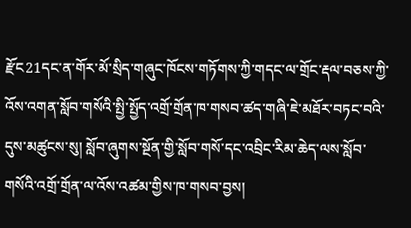རྫོང21དང་ན་གོར་མོ་སྲིད་གཞུང་ཁོངས་གཏོགས་ཀྱི་གདང་ལ་གྲོང་རྡལ་བཅས་ཀྱི་འོས་འགན་སློབ་གསོའི་སྤྱི་སྤྱོད་འགྲོ་གྲོན་ཁ་གསབ་ཚད་གཞི་ཇེ་མཐོར་བཏང་བའི་དུས་མཚུངས་སུ། སློབ་ཞུགས་སྔོན་གྱི་སློབ་གསོ་དང་འབྲིང་རིམ་ཆེད་ལས་སློབ་གསོའི་འགྲོ་གྲོན་ལ་འོས་འཚམ་གྱིས་ཁ་གསབ་བྱས།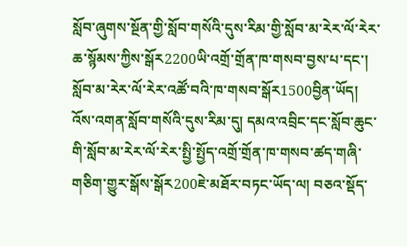སློབ་ཞུགས་སྔོན་གྱི་སློབ་གསོའི་དུས་རིམ་གྱི་སློབ་མ་རེར་ལོ་རེར་ཆ་སྙོམས་ཀྱིས་སྒོར2200ཡི་འགྲོ་གྲོན་ཁ་གསབ་བྱས་པ་དང་། སློབ་མ་རེར་ལོ་རེར་འཚོ་བའི་ཁ་གསབ་སྒོར1500བྱིན་ཡོད། འོས་འགན་སློབ་གསོའི་དུས་རིམ་དུ། དམའ་འབྲིང་དང་སློབ་ཆུང་གི་སློབ་མ་རེར་ལོ་རེར་སྤྱི་སྤྱོད་འགྲོ་གྲོན་ཁ་གསབ་ཚད་གཞི་གཅིག་གྱུར་སྒོས་སྒོར200ཇེ་མཐོར་བཏང་ཡོད་ལ། བཅའ་སྡོད་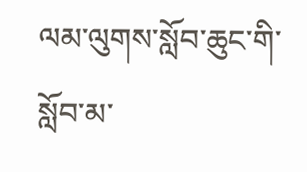ལམ་ལུགས་སློབ་ཆུང་གི་སློབ་མ་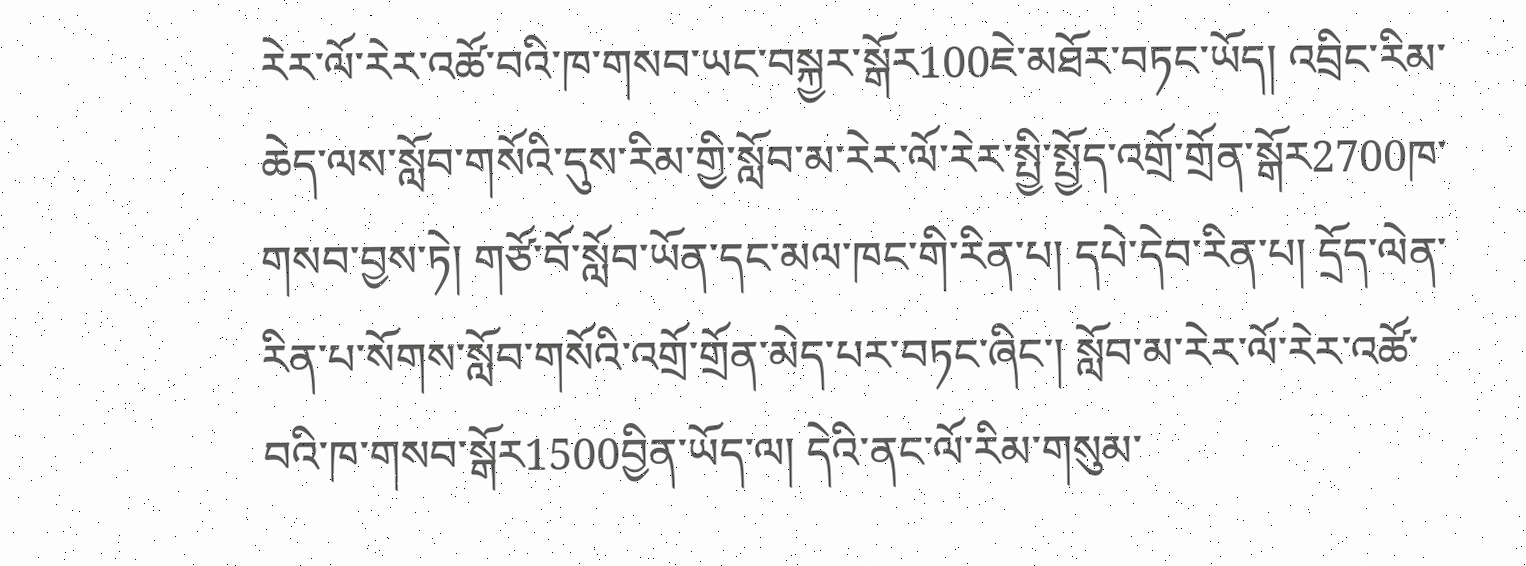རེར་ལོ་རེར་འཚོ་བའི་ཁ་གསབ་ཡང་བསྐྱར་སྒོར100ཇེ་མཐོར་བཏང་ཡོད། འབྲིང་རིམ་ཆེད་ལས་སློབ་གསོའི་དུས་རིམ་གྱི་སློབ་མ་རེར་ལོ་རེར་སྤྱི་སྤྱོད་འགྲོ་གྲོན་སྒོར2700ཁ་གསབ་བྱས་ཏེ། གཙོ་བོ་སློབ་ཡོན་དང་མལ་ཁང་གི་རིན་པ། དཔེ་དེབ་རིན་པ། དྲོད་ལེན་རིན་པ་སོགས་སློབ་གསོའི་འགྲོ་གྲོན་མེད་པར་བཏང་ཞིང་། སློབ་མ་རེར་ལོ་རེར་འཚོ་བའི་ཁ་གསབ་སྒོར1500བྱིན་ཡོད་ལ། དེའི་ནང་ལོ་རིམ་གསུམ་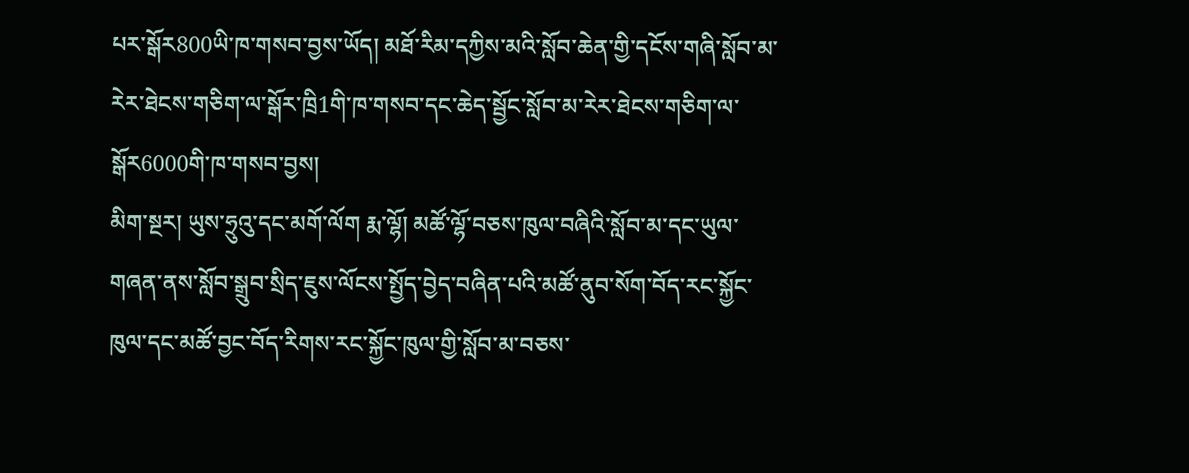པར་སྒོར800ཡི་ཁ་གསབ་བྱས་ཡོད། མཐོ་རིམ་དཀྱིས་མའི་སློབ་ཆེན་གྱི་དངོས་གཞི་སློབ་མ་རེར་ཐེངས་གཅིག་ལ་སྒོར་ཁྲི1གི་ཁ་གསབ་དང་ཆེད་སྦྱོང་སློབ་མ་རེར་ཐེངས་གཅིག་ལ་སྒོར6000གི་ཁ་གསབ་བྱས།
མིག་སྔར། ཡུས་ཧྲུའུ་དང་མགོ་ལོག རྨ་ལྷོ། མཚོ་ལྷོ་བཅས་ཁུལ་བཞིའི་སློབ་མ་དང་ཡུལ་གཞན་ནས་སློབ་སྒྲུབ་སྲིད་ཇུས་ལོངས་སྤྱོད་བྱེད་བཞིན་པའི་མཚོ་ནུབ་སོག་བོད་རང་སྐྱོང་ཁུལ་དང་མཚོ་བྱང་བོད་རིགས་རང་སྐྱོང་ཁུལ་གྱི་སློབ་མ་བཅས་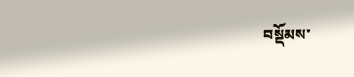བསྡོམས་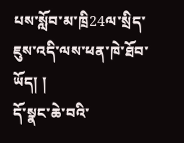པས་སློབ་མ་ཁྲི24ལ་སྲིད་ཇུས་འདི་ལས་ཕན་ཁེ་ཐོབ་ཡོད། །
དོ་སྣང་ཆེ་བའི་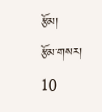རྩོམ།
རྩོམ་གསར། 10